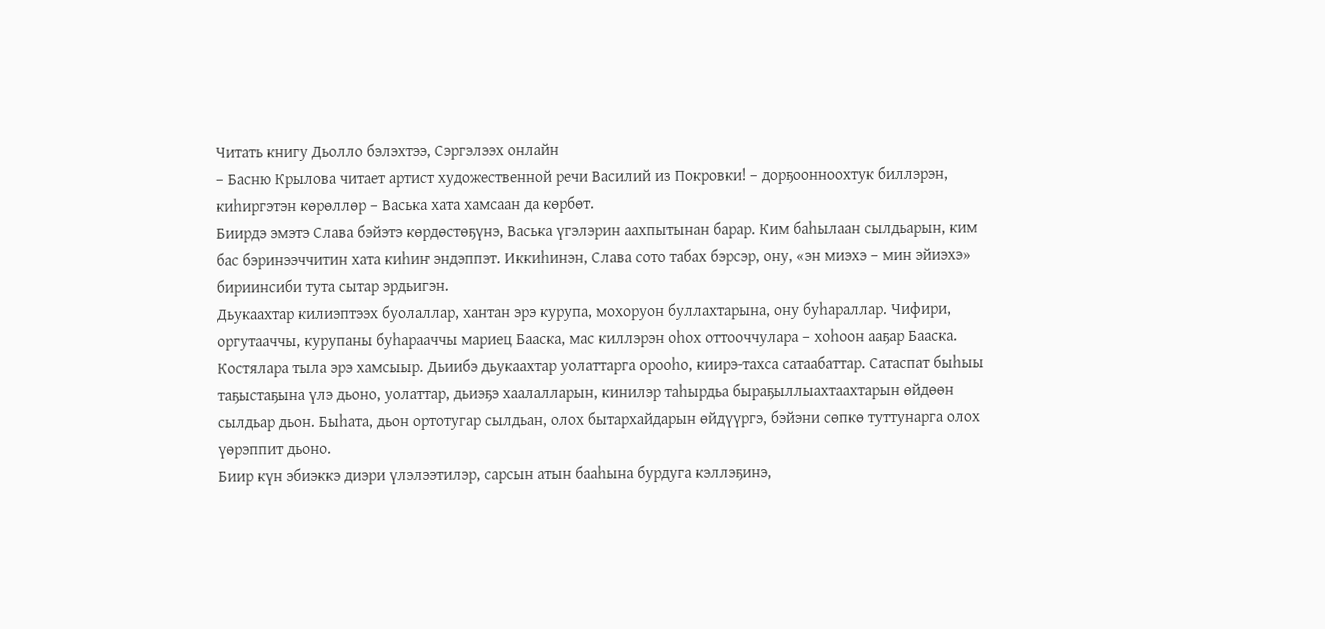Читать книгу Дьолло бэлэхтээ, Сэргэлээх онлайн
– Басню Крылова читает артист художественной речи Василий из Покровки! – дорҕоонноохтук биллэрэн, киһиргэтэн көрөллөр – Васька хата хамсаан да көрбөт.
Биирдэ эмэтэ Слава бэйэтэ көрдөстөҕүнэ, Васька үгэлэрин аахпытынан барар. Ким баһылаан сылдьарын, ким бас бэринээччитин хата киһиҥ эндэппэт. Иккиһинэн, Слава сото табах бэрсэр, ону, «эн миэхэ – мин эйиэхэ» бириинсиби тута сытар эрдьигэн.
Дьукаахтар килиэптээх буолаллар, хантан эрэ курупа, мохоруон буллахтарына, ону буһараллар. Чифири, оргутааччы, курупаны буһарааччы мариец Бааска, мас киллэрэн оһох оттооччулара – хоһоон ааҕар Бааска. Костялара тыла эрэ хамсыыр. Дьиибэ дьукаахтар уолаттарга орооһо, киирэ-тахса сатаабаттар. Сатаспат быһыы таҕыстаҕына үлэ дьоно, уолаттар, дьиэҕэ хаалалларын, кинилэр таһырдьа быраҕыллыахтаахтарын өйдөөн сылдьар дьон. Быһата, дьон ортотугар сылдьан, олох бытархайдарын өйдүүргэ, бэйэни сөпкө туттунарга олох үөрэппит дьоно.
Биир күн эбиэккэ диэри үлэлээтилэр, сарсын атын бааһына бурдуга кэллэҕинэ,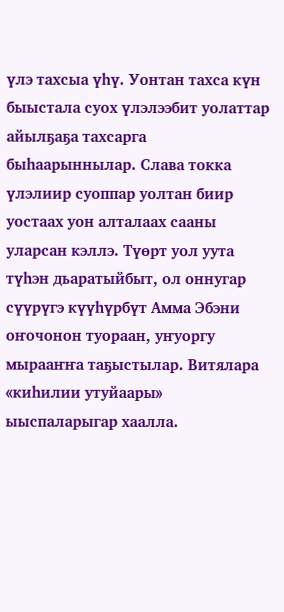үлэ тахсыа үһү. Уонтан тахса күн быыстала суох үлэлээбит уолаттар айылҕаҕа тахсарга быһаарыннылар. Слава токка үлэлиир суоппар уолтан биир уостаах уон алталаах сааны уларсан кэллэ. Түөрт уол уута түһэн дьаратыйбыт, ол оннугар сүүрүгэ күүһүрбүт Амма Эбэни оҥочонон туораан, уҥуоргу мырааҥҥа таҕыстылар. Витялара «киһилии утуйаары» ыыспаларыгар хаалла.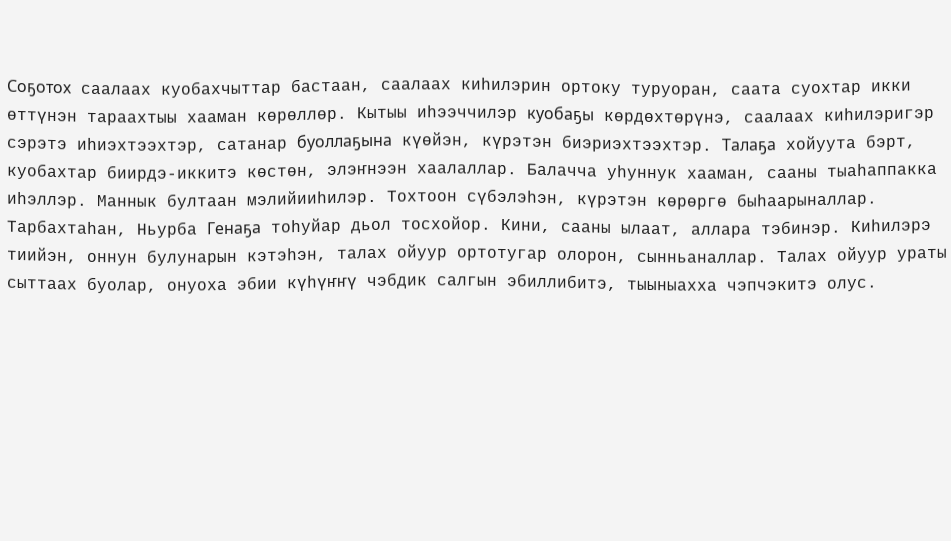Соҕотох саалаах куобахчыттар бастаан, саалаах киһилэрин ортоку туруоран, саата суохтар икки өттүнэн тараахтыы хааман көрөллөр. Кытыы иһээччилэр куобаҕы көрдөхтөрүнэ, саалаах киһилэригэр сэрэтэ иһиэхтээхтэр, сатанар буоллаҕына күөйэн, күрэтэн биэриэхтээхтэр. Талаҕа хойуута бэрт, куобахтар биирдэ-иккитэ көстөн, элэҥнээн хаалаллар. Балачча уһуннук хааман, сааны тыаһаппакка иһэллэр. Маннык бултаан мэлийииһилэр. Тохтоон сүбэлэһэн, күрэтэн көрөргө быһаарыналлар. Тарбахтаһан, Ньурба Генаҕа тоһуйар дьол тосхойор. Кини, сааны ылаат, аллара тэбинэр. Киһилэрэ тиийэн, оннун булунарын кэтэһэн, талах ойуур ортотугар олорон, сынньаналлар. Талах ойуур ураты сыттаах буолар, онуоха эбии күһүҥҥү чэбдик салгын эбиллибитэ, тыыныахха чэпчэкитэ олус.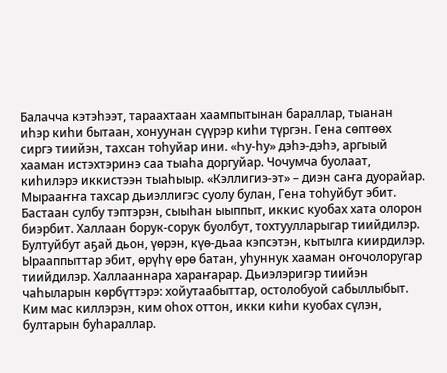Балачча кэтэһээт, тараахтаан хаампытынан бараллар, тыанан иһэр киһи бытаан, хонуунан сүүрэр киһи түргэн. Гена сөптөөх сиргэ тиийэн, тахсан тоһуйар ини. «Һу-һу» дэһэ-дэһэ, аргыый хааман истэхтэринэ саа тыаһа доргуйар. Чочумча буолаат, киһилэрэ иккистээн тыаһыыр. «Кэллигиэ-эт» – диэн саҥа дуорайар. Мырааҥҥа тахсар дьиэллигэс суолу булан, Гена тоһуйбут эбит. Бастаан сулбу тэптэрэн, сыыһан ыыппыт, иккис куобах хата олорон биэрбит. Халлаан борук-сорук буолбут, тохтуулларыгар тиийдилэр. Бултуйбут аҕай дьон, үөрэн, күө-дьаа кэпсэтэн, кытылга киирдилэр. Ырааппыттар эбит, өрүһү өрө батан, уһуннук хааман оҥочолоругар тиийдилэр. Халлааннара хараҥарар. Дьиэлэригэр тиийэн чаһыларын көрбүттэрэ: хойутаабыттар, остолобуой сабыллыбыт. Ким мас киллэрэн, ким оһох оттон, икки киһи куобах сүлэн, бултарын буһараллар.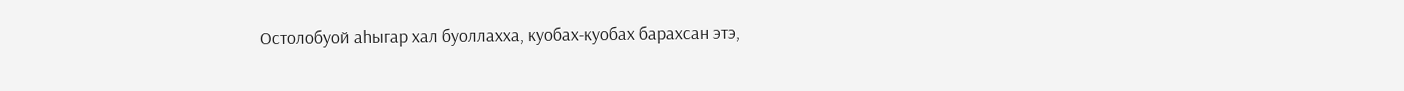Остолобуой аһыгар хал буоллахха, куобах-куобах барахсан этэ,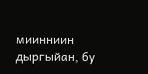миинниин дыргыйан, бу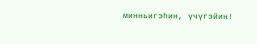минньигэһин, үчүгэйин!